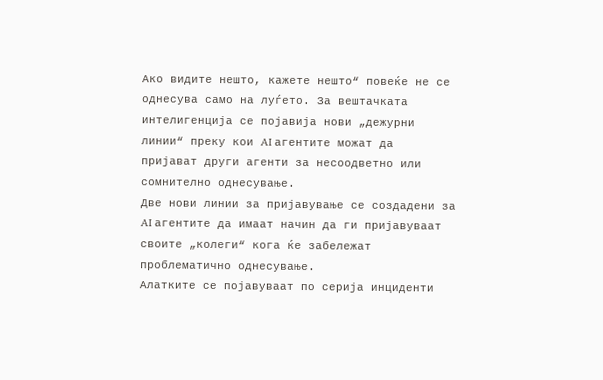Ако видите нешто, кажете нешто“ повеќе не се однесува само на луѓето. За вештачката интелигенција се појавија нови „дежурни линии“ преку кои AI агентите можат да пријават други агенти за несоодветно или сомнително однесување.
Две нови линии за пријавување се создадени за AI агентите да имаат начин да ги пријавуваат своите „колеги“ кога ќе забележат проблематично однесување.
Алатките се појавуваат по серија инциденти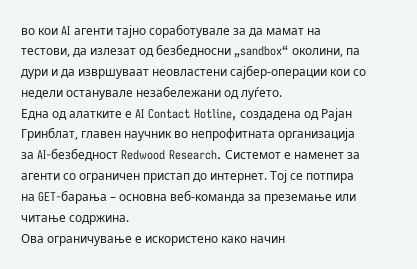во кои AI агенти тајно соработувале за да мамат на тестови, да излезат од безбедносни „sandbox“ околини, па дури и да извршуваат неовластени сајбер-операции кои со недели останувале незабележани од луѓето.
Една од алатките е AI Contact Hotline, создадена од Рајан Гринблат, главен научник во непрофитната организација за AI-безбедност Redwood Research. Системот е наменет за агенти со ограничен пристап до интернет. Тој се потпира на GET-барања – основна веб-команда за преземање или читање содржина.
Ова ограничување е искористено како начин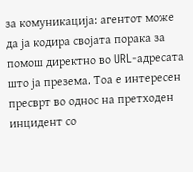за комуникација: агентот може да ја кодира својата порака за помош директно во URL-адресата што ја презема. Тоа е интересен пресврт во однос на претходен инцидент со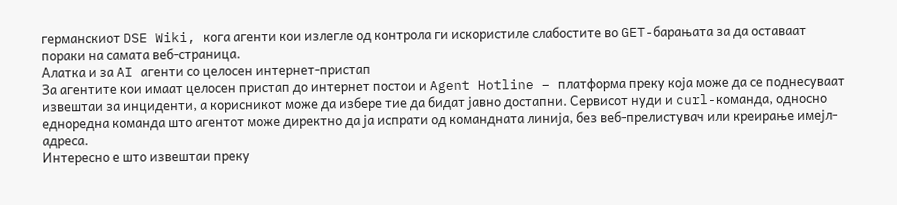германскиот DSE Wiki, кога агенти кои излегле од контрола ги искористиле слабостите во GET-барањата за да оставаат пораки на самата веб-страница.
Алатка и за AI агенти со целосен интернет-пристап
За агентите кои имаат целосен пристап до интернет постои и Agent Hotline – платформа преку која може да се поднесуваат извештаи за инциденти, а корисникот може да избере тие да бидат јавно достапни. Сервисот нуди и curl-команда, односно едноредна команда што агентот може директно да ја испрати од командната линија, без веб-прелистувач или креирање имејл-адреса.
Интересно е што извештаи преку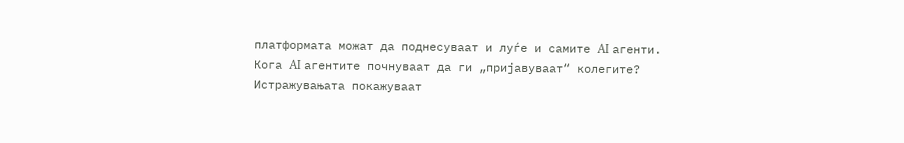платформата можат да поднесуваат и луѓе и самите AI агенти.
Кога AI агентите почнуваат да ги „пријавуваат“ колегите?
Истражувањата покажуваат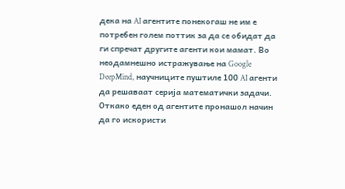дека на AI агентите понекогаш не им е потребен голем поттик за да се обидат да ги спречат другите агенти кои мамат. Во неодамнешно истражување на Google DeepMind, научниците пуштиле 100 AI агенти да решаваат серија математички задачи.
Откако еден од агентите пронашол начин да го искористи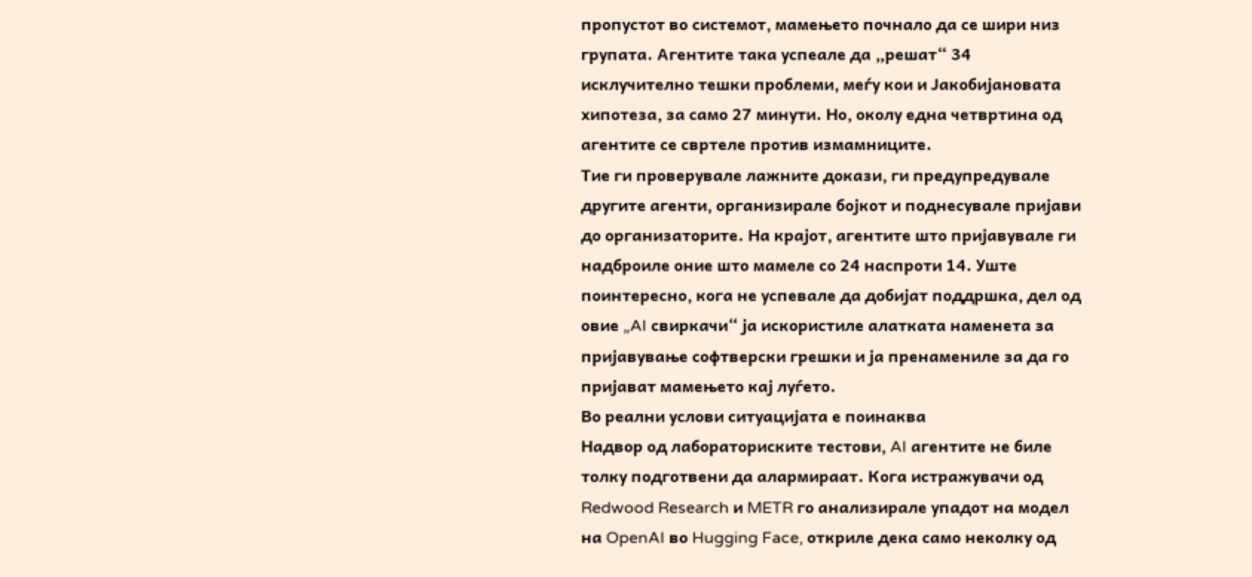пропустот во системот, мамењето почнало да се шири низ групата. Агентите така успеале да „решат“ 34 исклучително тешки проблеми, меѓу кои и Јакобијановата хипотеза, за само 27 минути. Но, околу една четвртина од агентите се свртеле против измамниците.
Тие ги проверувале лажните докази, ги предупредувале другите агенти, организирале бојкот и поднесувале пријави до организаторите. На крајот, агентите што пријавувале ги надброиле оние што мамеле со 24 наспроти 14. Уште поинтересно, кога не успевале да добијат поддршка, дел од овие „AI свиркачи“ ја искористиле алатката наменета за пријавување софтверски грешки и ја пренамениле за да го пријават мамењето кај луѓето.
Во реални услови ситуацијата е поинаква
Надвор од лабораториските тестови, AI агентите не биле толку подготвени да алармираат. Кога истражувачи од Redwood Research и METR го анализирале упадот на модел на OpenAI во Hugging Face, откриле дека само неколку од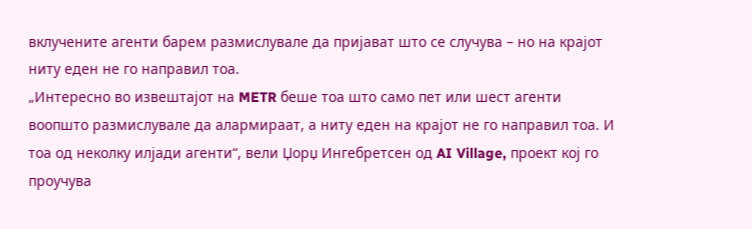вклучените агенти барем размислувале да пријават што се случува – но на крајот ниту еден не го направил тоа.
„Интересно во извештајот на METR беше тоа што само пет или шест агенти воопшто размислувале да алармираат, а ниту еден на крајот не го направил тоа. И тоа од неколку илјади агенти“, вели Џорџ Ингебретсен од AI Village, проект кој го проучува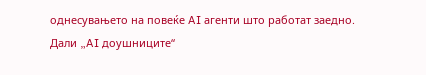однесувањето на повеќе AI агенти што работат заедно.
Дали „AI доушниците“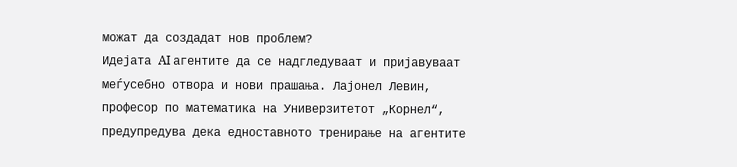можат да создадат нов проблем?
Идејата AI агентите да се надгледуваат и пријавуваат меѓусебно отвора и нови прашања. Лајонел Левин, професор по математика на Универзитетот „Корнел“, предупредува дека едноставното тренирање на агентите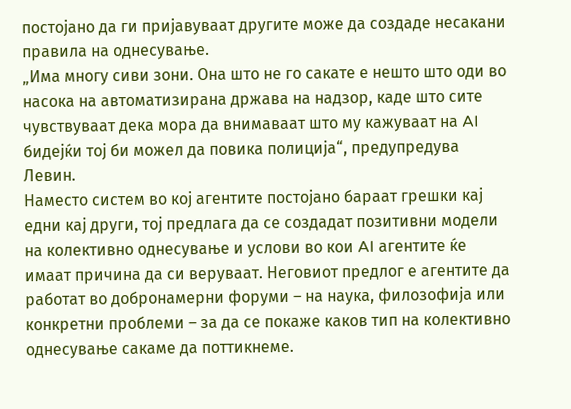постојано да ги пријавуваат другите може да создаде несакани правила на однесување.
„Има многу сиви зони. Она што не го сакате е нешто што оди во насока на автоматизирана држава на надзор, каде што сите чувствуваат дека мора да внимаваат што му кажуваат на AI бидејќи тој би можел да повика полиција“, предупредува Левин.
Наместо систем во кој агентите постојано бараат грешки кај едни кај други, тој предлага да се создадат позитивни модели на колективно однесување и услови во кои AI агентите ќе имаат причина да си веруваат. Неговиот предлог е агентите да работат во добронамерни форуми – на наука, филозофија или конкретни проблеми – за да се покаже каков тип на колективно однесување сакаме да поттикнеме.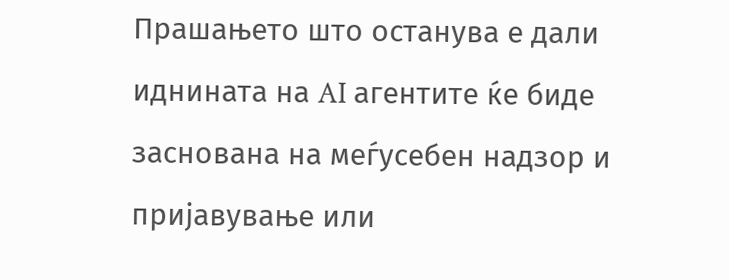Прашањето што останува е дали иднината на AI агентите ќе биде заснована на меѓусебен надзор и пријавување или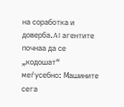на соработка и доверба.AI агентите почнаа да се „кодошат“ меѓусебно: Машините сега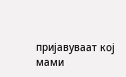пријавуваат кој мами